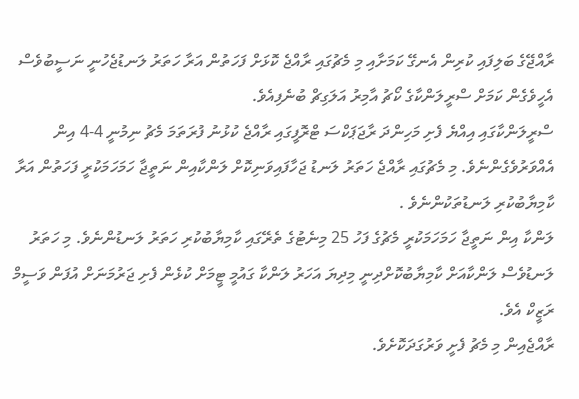ރާއްޖޭގެ ބަލިފައި ކުރިން އެނގޭ ކަމަށާއި މި މެޗުގައި ރާއްޖެ ކޮޅަށް ފަހަތުން އަރާ ހަތަރު ލަނޑުޖެހުނީ ނަސީބުވެސް އެހީވެގެން ކަމަށް ސްރީލަންކާގެ ކޯޗު އާމިރު އަލަގިޗް ބުނެފިއެވެ.
ސްރީލަންކާގައި އިއްޔެ ފެށި މަހިންދަ ރާޖަޕަކްސަ ޓްރޮފީގައި ރާއްޖެ ކުޅުނު ފުރަތަމަ މެޗު ނިމުނީ 4-4 އިން އެއްވަރުވެގެންނެވެ. މި މެޗުގައި ރާއްޖެ ހަތަރު ލަނޑު ޖަހާފައިވަނިކޮށް ލަންކާއިން ނަތީޖާ ހަމަހަމަކުރީ ފަހަތުން އަރާ ކާމިޔާބުކުރި ލަނޑުތަކުންނެވެ .
ލަންކާ އިން ނަތީޖާ ހަމަހަމަކުރީ މެޗުގެ ފަހު 25 މިނެޓުގެ ތެރޭގައި ކާމިޔާބުކުރި ހަތަރު ލަނޑުންނެވެ. މި ހަތަރު ލަނޑުވެސް ލަންކާއަށް ކާމިޔާބުކޮށްދިނީ މިދިޔަ އަހަރު ލަންކާ ގައުމީ ޓީމަށް ކުޅެން ފެށި ޖަރުމަނަށް އުފަން ވަސީމް ރަޒީކް އެވެ.
ރާއްޖެއިން މި މެޗު ފެށީ ވަރުގަދަކޮށެވެ.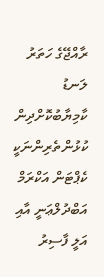ރާއްޖޭގެ ހަތަރު ލަނޑު ކާމިޔާބުކޮށްދިން ކުޅުންތެރިންނަކީ ކެޕްޓަން އަކްރަމް އަބްދުލްޢަނީ އާއި އަލީ ފާސިރު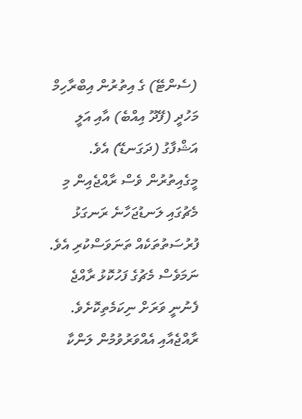(ސެންޓޭ) ގެ އިތުރުން އިބްރާހިމް މަހުދީ (ފޭދޫ އިއްބެ) އާއި އަލީ އަޝްފާގު (ދަގަނޑޭ) އެވެ. މީގެއިތުރުން ވެސް ރާއްޖެއިން މި މެޗުގައި ލަނޑުޖަހާނެ ރަނގަޅު ފުރުސަތުތަކެއް ތަނަވަސްކުރި އެވެ. ނަމަވެސް މެޗުގެ ފަހުކޮޅު ރާއްޖެ ފެނުނީ ވަރަށް ނިކަމެތިކޮށެވެ.
ރާއްޖެއާއި އެއްވަރުވުމުން ލަންކާ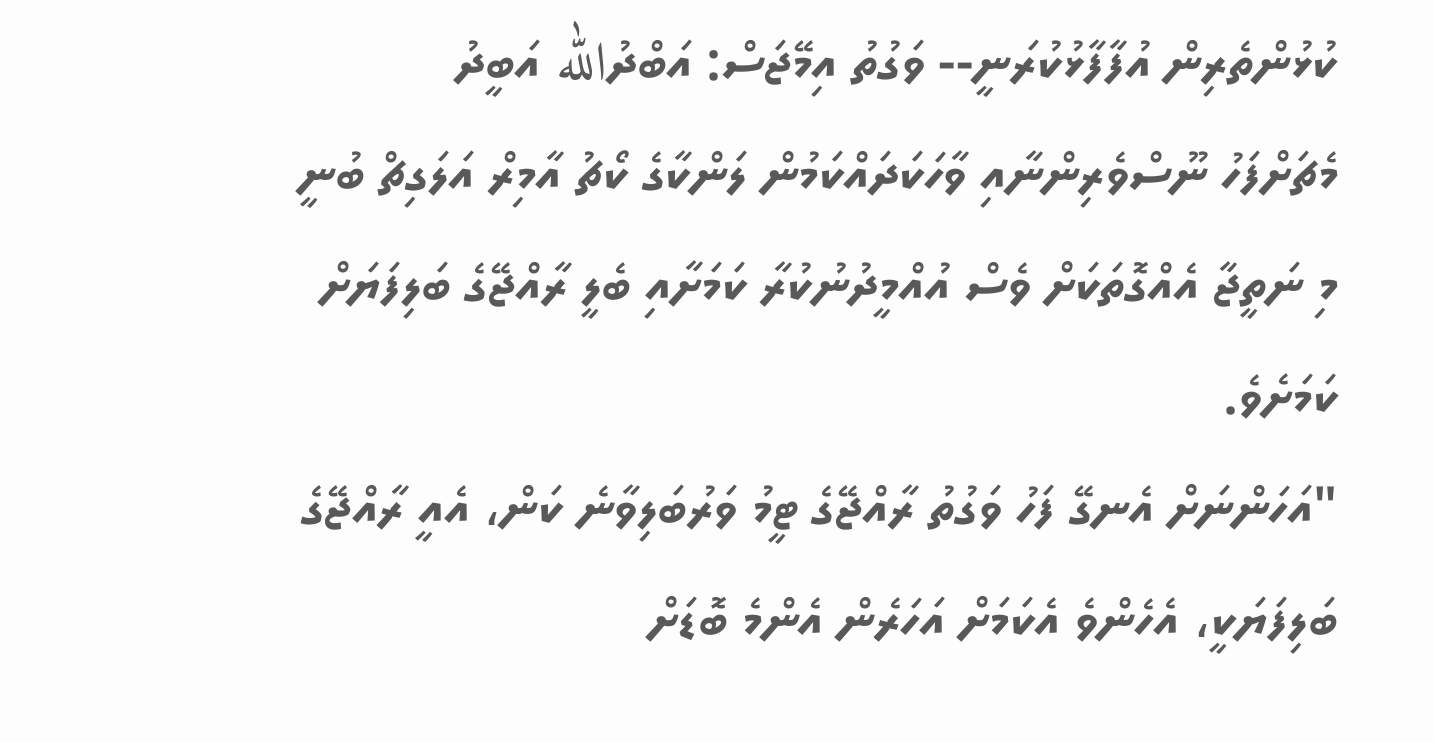ކުޅުންތެރިން އުފާފާޅުކުރަނީ-- ވަގުތު އިމޭޖަސް: އަބްދުالله އަބީދު
މެޗަށްފަހު ނޫސްވެރިންނާއި ވާހަކަދައްކަމުން ލަންކާގެ ކޯޗު އާމިރް އަލަގިޗް ބުނީ މި ނަތީޖާ އެއްގޮތަކަށް ވެސް އުއްމީދުނުކުރާ ކަމަށާއި ބެލީ ރާއްޖޭގެ ބަލިފަޔަށް ކަމަށެވެ.
"އަހަންނަށް އެނގޭ ފަހު ވަގުތު ރާއްޖޭގެ ޓީމު ވަރުބަލިވާނެ ކަން، އެއީ ރާއްޖޭގެ ބަލިފަޔަކީ، އެހެންވެ އެކަމަށް އަހަރެން އެންމެ ބޮޑަށް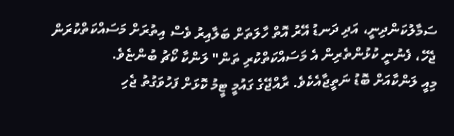ސަމާލުކަންދިނީ، އަދި ދަނޑު އޭރު އޮތް ހާލަތަށް ބަލާއިރު ވެސް އިތުރަށް މަސައްކަތްކުރަން ޖެހޭ، ފެނުނީ ކުޅުންތެރިން އެ މަސައްކަތްކުރި ތަން" ލަންކާ ކޯޗު ބުންޏެވެ.
މިއީ ލަންކާއަށް ބޮޑު ނަތީޖާއެކެވެ. ރާއްޖޭގެ ގައުމީ ޓީމު ކޮޅަށް ފަހުވަގުތު ޖެހި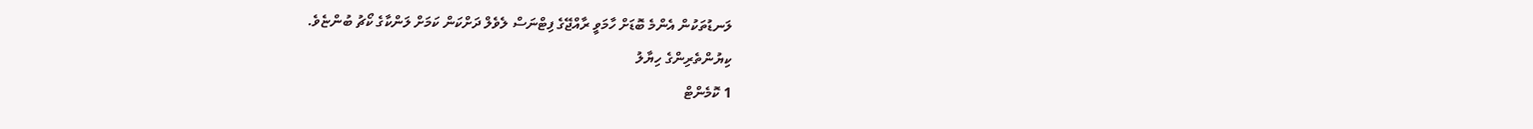ލަނޑުތަކުން އެންމެ ބޮޑަށް ހާމަވީ ރާއްޖޭގެ ފިޓްނަސް ލެވެލް ދަށްކަން ކަމަށް ލަންކާގެ ކޯޗު ބުންޏެވެ.
ކިޔުންތެރިންގެ ހިޔާލު
1 ކޮމެންޓް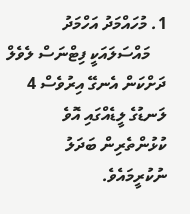1. މުހައްމަދު އަހްމަދު
    މައްސަލައަކީ ފިޓްނަސް ލެވެލް ދަށްކަން އެނގޭ އިރުވެސް 4 ލަނޑުގެ ލީޑެއްގައި އޮވެ ކުޅުންތެރިން ބަދަލު ނުކުރީމައެވެ.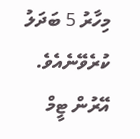މިހާރު 5 ބަދަލު ކުރެވޭނެއެވެ. އޭރުން ޓީމް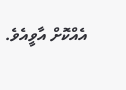އެއްކޮށް އާވީއެވެ.